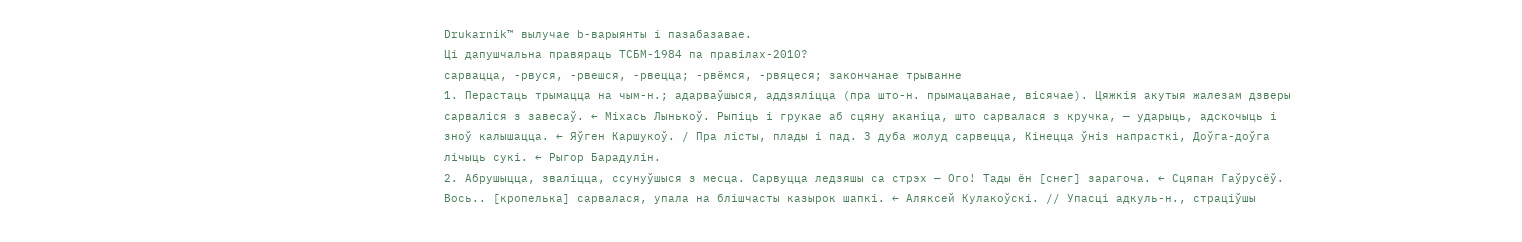Drukarnik™ вылучае b-варыянты і пазабазавае.
Ці дапушчальна правяраць ТСБМ-1984 па правілах-2010?
сарвацца, -рвуся, -рвешся, -рвецца; -рвёмся, -рвяцеся; закончанае трыванне
1. Перастаць трымацца на чым-н.; адарваўшыся, аддзяліцца (пра што-н. прымацаванае, вісячае). Цяжкія акутыя жалезам дзверы сарваліся з завесаў. ← Міхась Лынькоў. Рыпіць і грукае аб сцяну аканіца, што сарвалася з кручка, — ударыць, адскочыць і зноў калышацца. ← Яўген Каршукоў. / Пра лісты, плады і пад. З дуба жолуд сарвецца, Кінецца ўніз напрасткі, Доўга-доўга лічыць сукі. ← Рыгор Барадулін.
2. Абрушыцца, зваліцца, ссунуўшыся з месца. Сарвуцца ледзяшы са стрэх — Ого! Тады ён [снег] зарагоча. ← Сцяпан Гаўрусёў. Вось.. [кропелька] сарвалася, упала на блішчасты казырок шапкі. ← Аляксей Кулакоўскі. // Упасці адкуль-н., страціўшы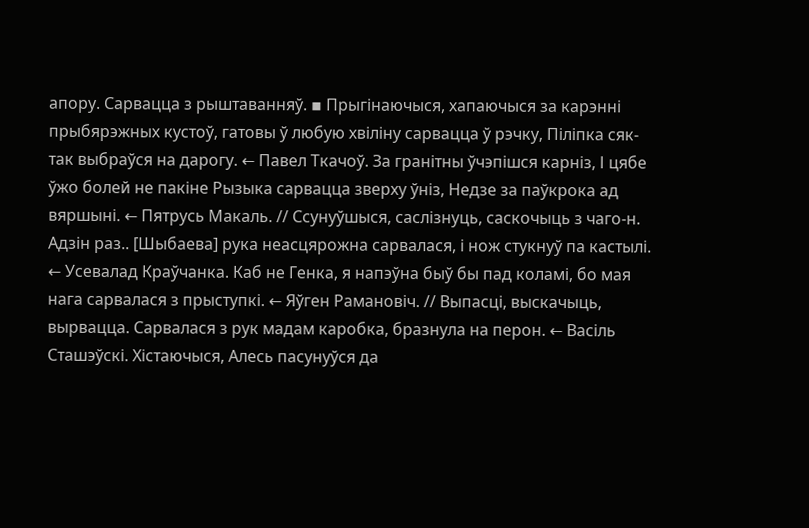апору. Сарвацца з рыштаванняў. ▪ Прыгінаючыся, хапаючыся за карэнні прыбярэжных кустоў, гатовы ў любую хвіліну сарвацца ў рэчку, Піліпка сяк-так выбраўся на дарогу. ← Павел Ткачоў. За гранітны ўчэпішся карніз, І цябе ўжо болей не пакіне Рызыка сарвацца зверху ўніз, Недзе за паўкрока ад вяршыні. ← Пятрусь Макаль. // Ссунуўшыся, саслізнуць, саскочыць з чаго-н. Адзін раз.. [Шыбаева] рука неасцярожна сарвалася, і нож стукнуў па кастылі. ← Усевалад Краўчанка. Каб не Генка, я напэўна быў бы пад коламі, бо мая нага сарвалася з прыступкі. ← Яўген Рамановіч. // Выпасці, выскачыць, вырвацца. Сарвалася з рук мадам каробка, бразнула на перон. ← Васіль Сташэўскі. Хістаючыся, Алесь пасунуўся да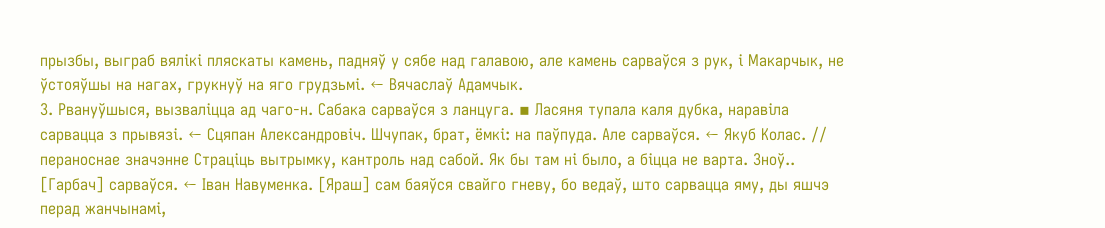прызбы, выграб вялікі пляскаты камень, падняў у сябе над галавою, але камень сарваўся з рук, і Макарчык, не ўстояўшы на нагах, грукнуў на яго грудзьмі. ← Вячаслаў Адамчык.
3. Рвануўшыся, вызваліцца ад чаго-н. Сабака сарваўся з ланцуга. ▪ Ласяня тупала каля дубка, наравіла сарвацца з прывязі. ← Сцяпан Александровіч. Шчупак, брат, ёмкі: на паўпуда. Але сарваўся. ← Якуб Колас. // пераноснае значэнне Страціць вытрымку, кантроль над сабой. Як бы там ні было, а біцца не варта. Зноў.. [Гарбач] сарваўся. ← Іван Навуменка. [Яраш] сам баяўся свайго гневу, бо ведаў, што сарвацца яму, ды яшчэ перад жанчынамі,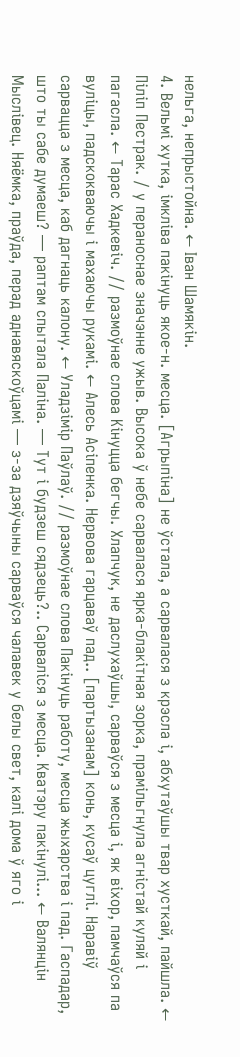нельга, непрыстойна. ← Іван Шамякін.
4. Вельмі хутка, імкліва пакінуць якое-н. месца. [Агрыпіна] не ўстала, а сарвалася з крэсла і, абхутаўшы твар хусткай, пайшла. ← Піліп Пестрак. / у пераноснае значэнне ужыв. Высока ў небе сарвалася ярка-блакітная зорка, прамільгнула агністай куляй і пагасла. ← Тарас Хадкевіч. // размоўнае слова Кінуцца бегчы. Хлапчук, не даслухаўшы, сарваўся з месца і, як віхор, памчаўся па вуліцы, падскокваючы і махаючы рукамі. ← Алесь Асіпенка. Нервова гарцаваў пад.. [партызанам] конь, кусаў цуглі. Наравіў сарвацца з месца, каб дагнаць калону. ← Уладзімір Паўлаў. // размоўнае слова Пакінуць работу, месца жыхарства і пад. Гаспадар, што ты сабе думаеш? — раптам спытала Паліна. — Тут і будзеш сядзець?.. Сарваліся з месца. Кватэру пакінулі... ← Валянцін Мыслівец. Няёмка, праўда, перад аднавяскоўцамі — з-за дзяўчыны сарваўся чалавек у белы свет, калі дома ў яго і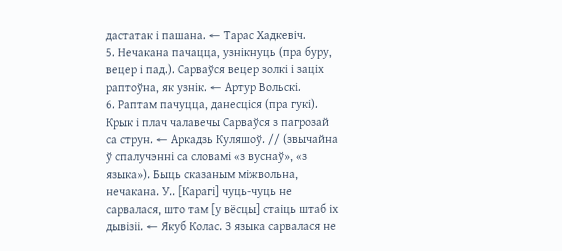дастатак і пашана. ← Тарас Хадкевіч.
5. Нечакана пачацца, узнікнуць (пра буру, вецер і пад.). Сарваўся вецер золкі і заціх раптоўна, як узнік. ← Артур Вольскі.
6. Раптам пачуцца, данесціся (пра гукі). Крык і плач чалавечы Сарваўся з пагрозай са струн. ← Аркадзь Куляшоў. // (звычайна ў спалучэнні са словамі «з вуснаў», «з языка»). Быць сказаным міжвольна, нечакана. У.. [Карагі] чуць-чуць не сарвалася, што там [у вёсцы] стаіць штаб іх дывізіі. ← Якуб Колас. З языка сарвалася не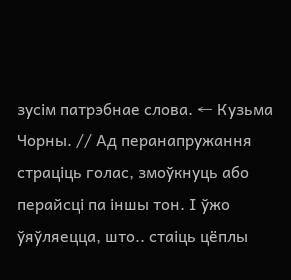зусім патрэбнае слова. ← Кузьма Чорны. // Ад перанапружання страціць голас, змоўкнуць або перайсці па іншы тон. І ўжо ўяўляецца, што.. стаіць цёплы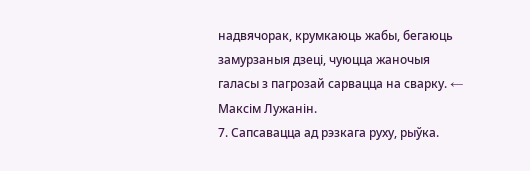надвячорак, крумкаюць жабы, бегаюць замурзаныя дзеці, чуюцца жаночыя галасы з пагрозай сарвацца на сварку. ← Максім Лужанін.
7. Сапсавацца ад рэзкага руху, рыўка.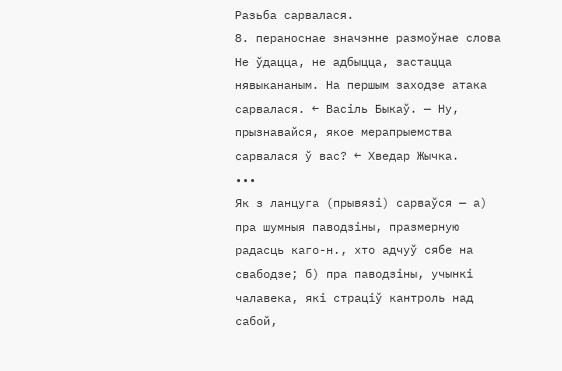Разьба сарвалася.
8. пераноснае значэнне размоўнае слова Не ўдацца, не адбыцца, застацца нявыкананым. На першым заходзе атака сарвалася. ← Васіль Быкаў. — Ну, прызнавайся, якое мерапрыемства сарвалася ў вас? ← Хведар Жычка.
•••
Як з ланцуга (прывязі) сарваўся — а) пра шумныя паводзіны, празмерную радасць каго-н., хто адчуў сябе на свабодзе; б) пра паводзіны, учынкі чалавека, які страціў кантроль над сабой,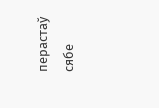перастаў сябе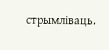стрымліваць.